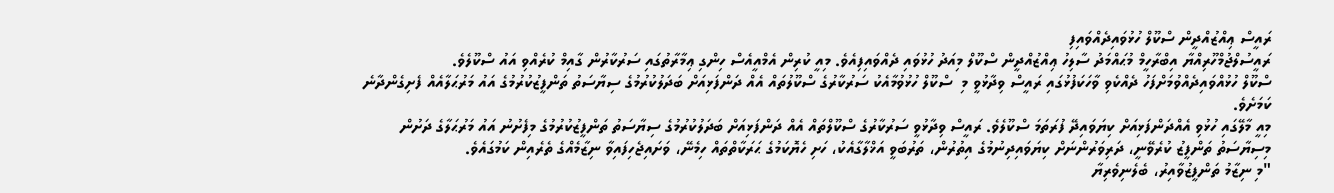ރައީސް ޢިއްޒުއްދީން ސްކޫލް ހުޅުވައިދެއްވައިފި
ރައީސުލްޖުމްހޫރިއްޔާ އިބްރާހީމް މުޙައްމަދު ސާލިހު ޢިއްޒުއްދީން ސްކޫލް މިއަދު ހުޅުވައި ދެއްވައިފިއެވެ. މިއީ ކުރިން އެމްއީއެސް ހިންގި ޢިމާރާތުގައި ސަރުކާރުން ގާއިމް ކުރެއްވި އައު ސްކޫލެވެ.
ސްކޫލް ހުޅުއްވައިދެއްވުމަށްފަހު ދެއްކެވި ވާހަކަފުޅުގައި ރައީސް ވިދާޅުވީ މި  ސްކޫލް ހުޅުވުމާއެކު ސަރުކާރުގެ ސްކޫލުތައް އެއް ދަންފަޅިއަށް ބަދަލުކުރުމުގެ ސިޔާސަތު ތަންފީޒުކުރުމުގެ އައު މަރުޙަލާއެއް ފެށިގެންދާނެ ކަމަށެވެ.
މިއީ މާލޭގައި ހުޅުވި އެއްދަންފަޅިއަށް ކިޔަވައިދޭ ފުރަތަމަ ސްކޫލެވެ. ރައީސް ވިދާޅުވީ ސަރުކާރުގެ ސްކޫލްތައް އެއް ދަންފަޅިއަށް ބަދަލުކުރުމުގެ ސިޔާސަތު ތަންފީޒުކުރުމުގެ މިފެށުނު އައު މަރުޙަލާގެ ދަށުން މިސިޔާސަތު ތަންފީޒު ކުރެވޭނީ، ދަރިވަރުންނަށް ކިޔަވައިދިނުމުގެ އިތުރުން، ތަރުބަވީ އަޚްލާގާއެކު، ހަށި ހެޔޮކަމުގެ ޙަރަކާތްތައް ހިމެނޭ، ވަށައިޖެހިފައިވާ ނިޒާމެއްގެ ތެރެއިން ކަމުގައެވެ.
"މި ނިޒާމު ތަންފީޒުވާއިރު، ބެލެނިވެރިޔާ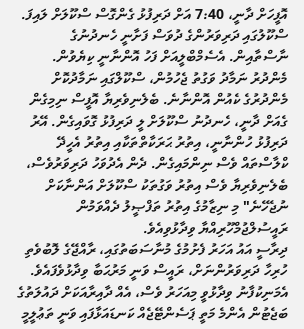އޮފީހަށް ދާނީ، 7:40 އަށް ދަރިފުޅު ގެންގޮސް ސްކޫލަށް ލައިފަ. ސްކޫލުގައި ދަރިވަރުންގެ ދުވަސް ފަށާނީ ހެނދުނުގެ ނާސްތާއިން. އެސެމްބްލީއަށް ފަހު އޮންނާނީ ކިޔެވުން. މެންދުރު ނަމާދު ވަގުތު ޖެހުމުން، ސްކޫލްގައި ނަމާދުކޮށް މެންދުރުގެ ކެއުން އޮންނާނެ. ބެލެނިވެރިޔާ އޮފީސް ނިމިގެން ގެއަށް ދާނީ، ހެނދުނު ސްކޫލަށް ލީ ދަރިފުޅު ގޮވައިގެން. އޭރު ދަރިފުޅު ހުންނާނީ، އިތުރު ޙަރަކާތްތަކާއި އިތުރު އެހީދޭ ކްލާސްތައް ވެސް ނިންމައިގެން. ދެން އެދުވަހު ދަރިވަރުވެސް، ބެލެނިވެރިޔާ ވެސް އިތުރު ވަގުތަކު ސްކޫލަށް އަންނާކަށް ނުޖެހޭނެ" މި ނިޒާމުގެ އިތުރު ތަފްޞީލު ދެއްވަމުން ރައީސުލްޖުމްހޫރިއްޔާ ވިދާޅުވިއެވެ.
ދިރާސީ އައު އަހަރު ފެށުމުގެ މުނާސަބަތުގައި، ރާއްޖޭގެ ލޮބުވެތި ހުރިހާ ދަރިވަރުންނަށް، ރައީސް ވަނީ މަރުޙަބާ ވިދާޅުވެފައެވެ. އެމަނިކުފާނު ވިދާޅުވީ މިއަހަރު ވެސް، އެއް ދާއިރާއަކަށް ދައުލަތުގެ ބަޖެޓުން އެންމެ މަތީ ޕަސެންޓޭޖެއް ކަނޑައަޅާފައި ވަނީ ތަޢުލީމީ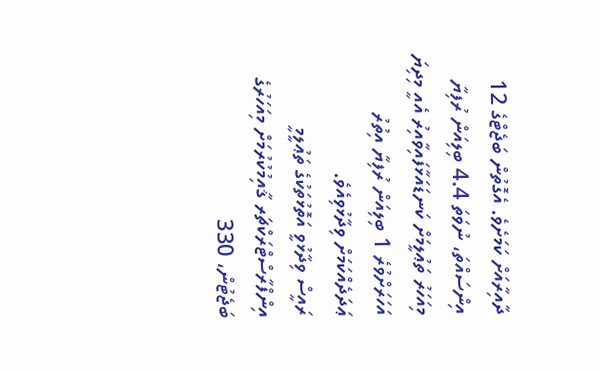ދާއިރާއަށް ކަމަށެވެ. އެގޮތުން ބަޖެޓްގެ 12 އިންސައްތަ، ނުވަތަ 4.4 ބިލިއަން ރުފިޔާ މިއަހަރު ތަޢުލީމަށް ކަނޑައަޅާފައިވާއިރު އެއީ މިދިޔަ އަހަރަށްވުރެ 1 ބިލިއަން ރުފިޔާ އިތުރު ޢަދަދެއްކަމަށް ވިދާޅުވިއެވެ.
ރައީސް ވިދާޅުވީ އަތޮޅުތަކުގެ ތަޢުލީމީ އިންފްރާސްޓްރަކްޗަރ ޤާއިމުކުރުމަށް މިއަހަރުގެ ބަޖެޓުން، 330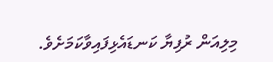މިލިއަން ރުފިޔާ ކަނޑައެޅިފައިވާކަމަށެވެ.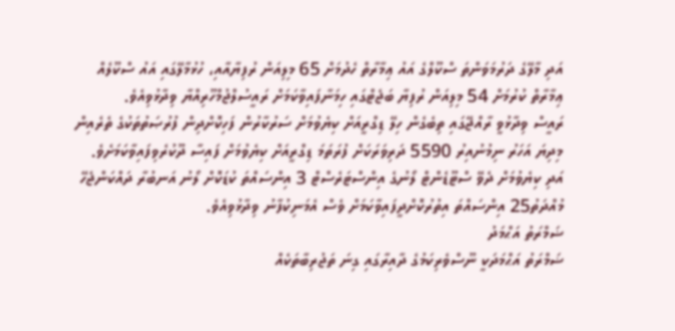އަދި މާލޭގެ ދަރުމަވަންތަ ސްކޫލްގެ އައު ޢިމާރާތް ހެދުމަށް 65 މިލިއަން ރުފިޔާއާއި، ހުޅުމާލޭގައި އައު ސްކޫލެއް ޢިމާރާތް ކުރުމަށް 54 މިލިއަން ރުފިޔާ ބަޖެޓްގައި ހިމަނާފައިވާކަމަށް ރައީސުލްޖުމްހޫރިއްޔާ ވިދާޅުވިއެވެ.
ރައީސް ވިދާޅުވީ ރާއްޖޭގައި ތިބެގެން ހިލޭ ޑިގްރީއަށް ކިޔެވުމަށް ސަރުކާރުން ފަހިކޮށްދިން ފުރުޞަތުތަކުގެ ތެރެއިން މިދިޔަ އަހަރު ނިމުނުއިރު 5590 ދަރިވަރަކަށް ފުރަތަމަ ޑިގްރީއަށް ކިޔެވުމަށް ފައިސާ ދޫކުރެވިފައިވާކަމަށެވެ. އަދި ކިޔެވުމަށް ދެވޭ ސްޓޫޑެންޓް ލޯނުގެ އިންސްޓަރެސްޓް 3 އިންސައްތަ ކުޑަކޮށް ލޯނު އަނބުރާ ދައްކަންޖެހޭ މުއްދަތު25 އިންސައްތަ އިތުރުކޮށްދީފައިވާކަމަށް ވެސް އެމަނިކުފާނު ވިދާޅުވިއެވެ.
ޟަމްރަތު އަޙްމަދު
ޟަމްރަތު އަޙްމަދަކީ ނޫސްވެރިކަމުގެ ދާއިރާގައި ގިނަ ތަޖުރިބާތަކެއް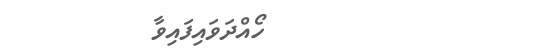ހޯއްދަވައިފައިވާ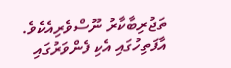ތަޖުރިބާކާރު ނޫސްވެރިއެކެވެ. އާފަތިހުގައި އެކި ފެންވަރުގައި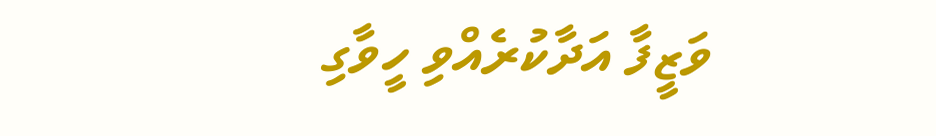ވަޒީފާ އަދާކުރެއްވި ހީވާގި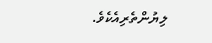ލިޔުންތެރިއެކެވެ.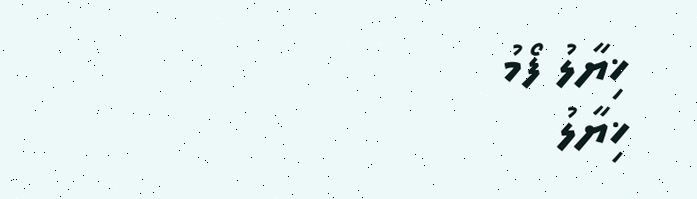ޚިޔާލު ފޯމު
ޚިޔާލު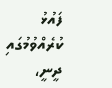ފައުޅު ކުރެއްވުމުގައި ދީނީ،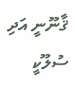ޤާނޫނީ އަދި ސުލޫކީ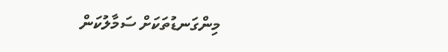މިންގަނޑުތަކަށް ސަމާލުކަން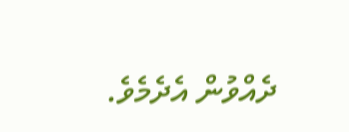ދެއްވުން އެދެމެވެ.